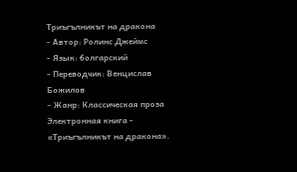Триъгълникът на дракона
- Автор: Ролинс Джеймс
- Язык: болгарский
- Переводчик: Венцислав Божилов
- Жанр: Классическая проза
Электронная книга - «Триъгълникът на дракона».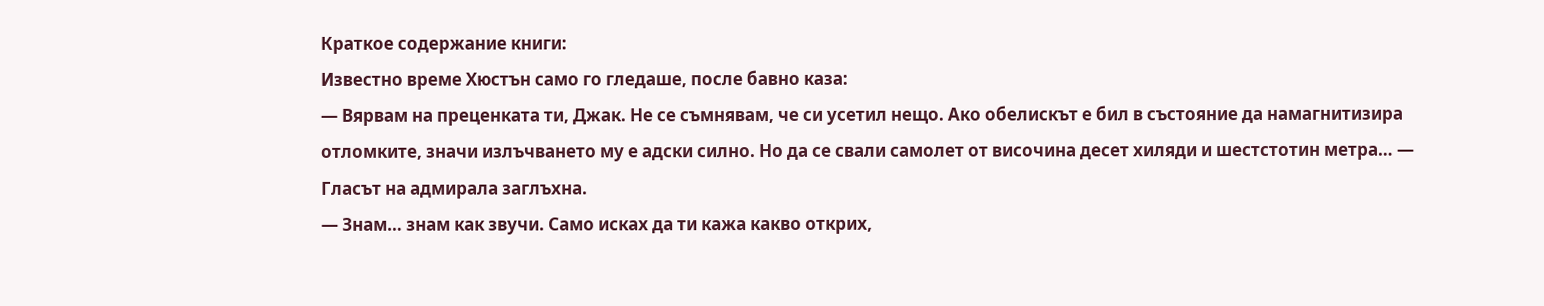Краткое содержание книги:
Известно време Хюстън само го гледаше, после бавно каза:
— Вярвам на преценката ти, Джак. Не се съмнявам, че си усетил нещо. Ако обелискът е бил в състояние да намагнитизира отломките, значи излъчването му е адски силно. Но да се свали самолет от височина десет хиляди и шестстотин метра… — Гласът на адмирала заглъхна.
— Знам… знам как звучи. Само исках да ти кажа какво открих,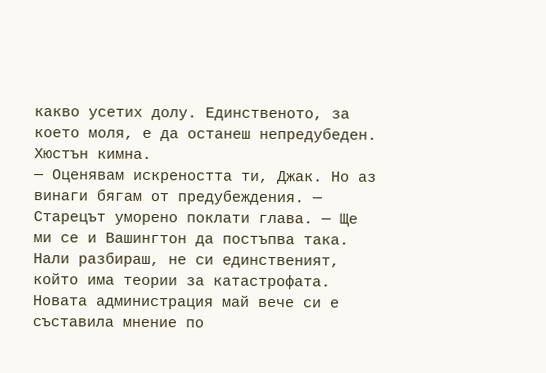какво усетих долу. Единственото, за което моля, е да останеш непредубеден.
Хюстън кимна.
— Оценявам искреността ти, Джак. Но аз винаги бягам от предубеждения. — Старецът уморено поклати глава. — Ще ми се и Вашингтон да постъпва така. Нали разбираш, не си единственият, който има теории за катастрофата. Новата администрация май вече си е съставила мнение по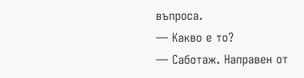въпроса.
— Какво е то?
— Саботаж. Направен от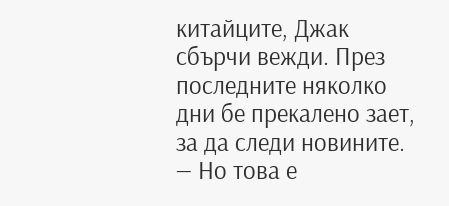китайците, Джак сбърчи вежди. През последните няколко дни бе прекалено зает, за да следи новините.
— Но това е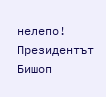нелепо! Президентът Бишоп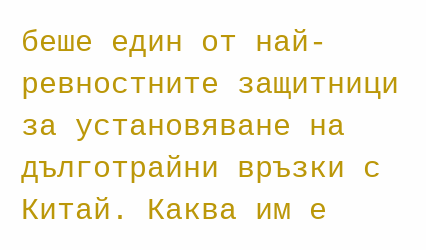беше един от най-ревностните защитници за установяване на дълготрайни връзки с Китай. Каква им е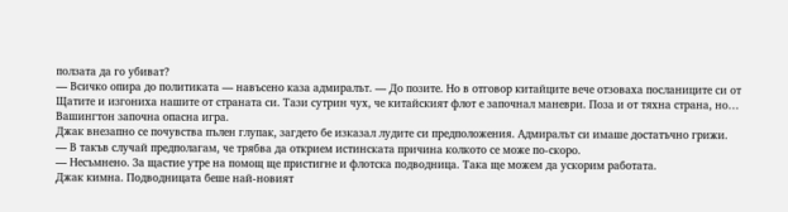ползата да го убиват?
— Всичко опира до политиката — навъсено каза адмиралът. — До позите. Но в отговор китайците вече отзоваха посланиците си от Щатите и изгониха нашите от страната си. Тази сутрин чух, че китайският флот е започнал маневри. Поза и от тяхна страна, но… Вашингтон започна опасна игра.
Джак внезапно се почувства пълен глупак, загдето бе изказал лудите си предположения. Адмиралът си имаше достатъчно грижи.
— В такъв случай предполагам, че трябва да открием истинската причина колкото се може по-скоро.
— Несъмнено. За щастие утре на помощ ще пристигне и флотска подводница. Така ще можем да ускорим работата.
Джак кимна. Подводницата беше най-новият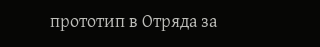прототип в Отряда за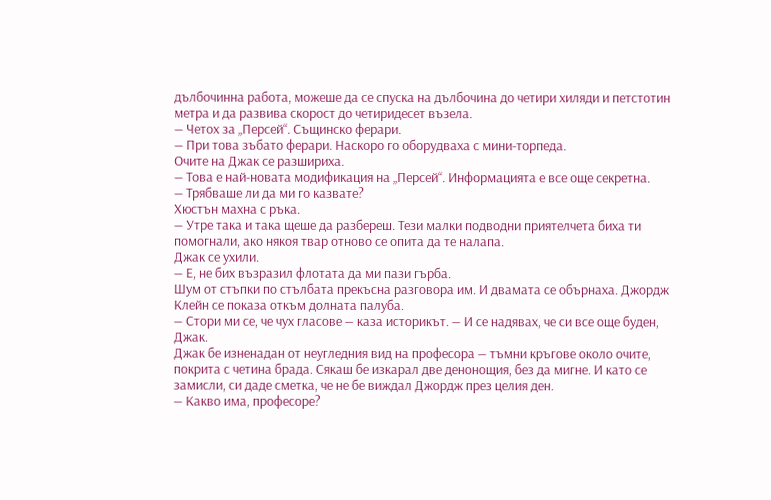дълбочинна работа, можеше да се спуска на дълбочина до четири хиляди и петстотин метра и да развива скорост до четиридесет възела.
— Четох за „Персей“. Същинско ферари.
— При това зъбато ферари. Наскоро го оборудваха с мини-торпеда.
Очите на Джак се разшириха.
— Това е най-новата модификация на „Персей“. Информацията е все още секретна.
— Трябваше ли да ми го казвате?
Хюстън махна с ръка.
— Утре така и така щеше да разбереш. Тези малки подводни приятелчета биха ти помогнали, ако някоя твар отново се опита да те налапа.
Джак се ухили.
— Е, не бих възразил флотата да ми пази гърба.
Шум от стъпки по стълбата прекъсна разговора им. И двамата се обърнаха. Джордж Клейн се показа откъм долната палуба.
— Стори ми се, че чух гласове — каза историкът. — И се надявах, че си все още буден, Джак.
Джак бе изненадан от неугледния вид на професора — тъмни кръгове около очите, покрита с четина брада. Сякаш бе изкарал две денонощия, без да мигне. И като се замисли, си даде сметка, че не бе виждал Джордж през целия ден.
— Какво има, професоре?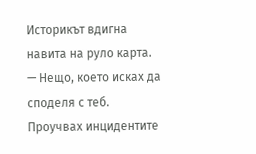Историкът вдигна навита на руло карта.
— Нещо, което исках да споделя с теб. Проучвах инцидентите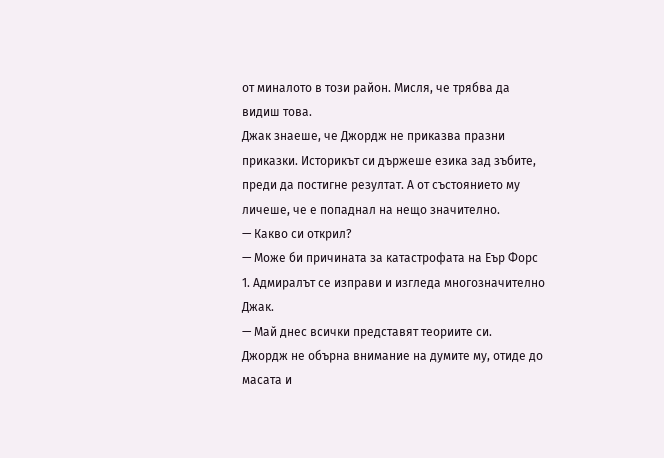от миналото в този район. Мисля, че трябва да видиш това.
Джак знаеше, че Джордж не приказва празни приказки. Историкът си държеше езика зад зъбите, преди да постигне резултат. А от състоянието му личеше, че е попаднал на нещо значително.
— Какво си открил?
— Може би причината за катастрофата на Еър Форс 1. Адмиралът се изправи и изгледа многозначително Джак.
— Май днес всички представят теориите си.
Джордж не обърна внимание на думите му, отиде до масата и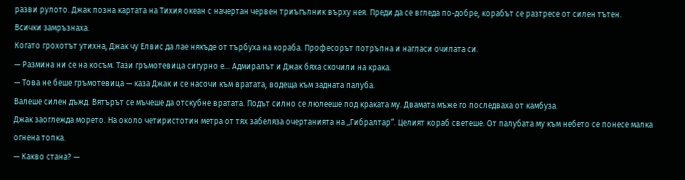разви рулото. Джак позна картата на Тихия океан с начертан червен триъгълник върху нея. Преди да се вгледа по-добре, корабът се разтресе от силен тътен.
Всички замръзнаха.
Когато грохотът утихна, Джак чу Елвис да лае някъде от търбуха на кораба. Професорът потръпна и нагласи очилата си.
— Размина ни се на косъм. Тази гръмотевица сигурно е… Адмиралът и Джак бяха скочили на крака.
— Това не беше гръмотевица — каза Джак и се насочи към вратата, водеща към задната палуба.
Валеше силен дъжд. Вятърът се мъчеше да отскубне вратата. Подът силно се люлееше под краката му. Двамата мъже го последваха от камбуза.
Джак заоглежда морето. На около четиристотин метра от тях забеляза очертанията на „Гибралтар“. Целият кораб светеше. От палубата му към небето се понесе малка огнена топка.
— Какво стана? —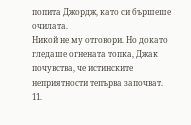попита Джордж, като си бършеше очилата.
Никой не му отговори. Но докато гледаше огнената топка, Джак почувства, че истинските неприятности тепърва започват.
11.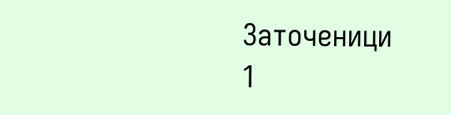Заточеници
1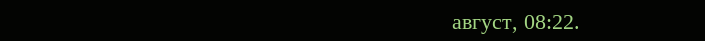август, 08:22.